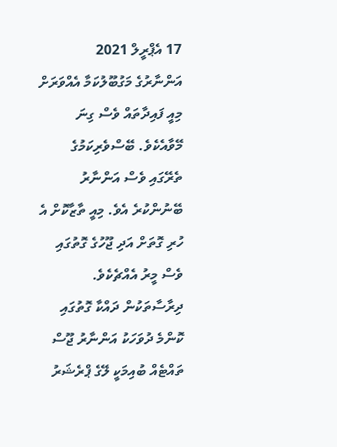17 އެޕްރީލް 2021
އަންނާރުގެ މަގުބޫލުކަމާ އެއްވަރަށް މިއީ ފައިދާތައް ވެސް ގިނަ މޭވާއެކެވެ. ބޭސްވެރިކަމުގެ ތެރޭގައި ވެސް އަންނާރު ބޭނުންކުރެ އެވެ. މިއީ ތާޒާކޮށް އެ ހުރި ގޮތަށް އަދި ޖޫހުގެ ގޮތުގައި ވެސް މީރު އެއްޗެކެވެ. ދިރާސާތަކުން ދައްކާ ގޮތުގައި ކޮންމެ ދުވަހަކު އަންނާރު ޖޫސް ތައްޓެއް ބުއިމަކީ ލޭގެ ޕްރެޝަރު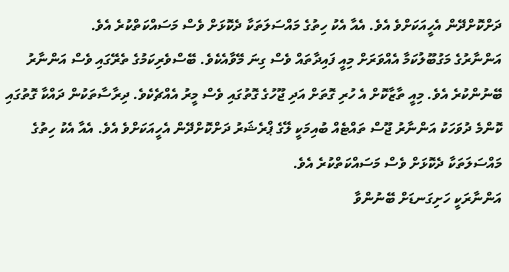ދަށްކޮށްދޭން އެހީއަކަށްވެ އެވެ. އެއާ އެކު ހިތުގެ މައްސަލަތަކާ ދެކޮޅަށް ވެސް މަސައްކަތްކުރެ އެވެ.
އަންނާރުގެ މަގުބޫލުކަމާ އެއްވަރަށް މިއީ ފައިދާތައް ވެސް ގިނަ މޭވާއެކެވެ. ބޭސްވެރިކަމުގެ ތެރޭގައި ވެސް އަންނާރު ބޭނުންކުރެ އެވެ. މިއީ ތާޒާކޮށް އެ ހުރި ގޮތަށް އަދި ޖޫހުގެ ގޮތުގައި ވެސް މީރު އެއްޗެކެވެ. ދިރާސާތަކުން ދައްކާ ގޮތުގައި ކޮންމެ ދުވަހަކު އަންނާރު ޖޫސް ތައްޓެއް ބުއިމަކީ ލޭގެ ޕްރެޝަރު ދަށްކޮށްދޭން އެހީއަކަށްވެ އެވެ. އެއާ އެކު ހިތުގެ މައްސަލަތަކާ ދެކޮޅަށް ވެސް މަސައްކަތްކުރެ އެވެ.
އަންނާރަކީ ހަށިގަނޑަށް ބޭނުންވާ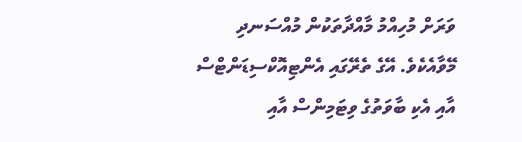ވަރަށް މުހިއްމު މާއްދާތަކުން މުއްސަނދި މޭވާއެކެވެ. އޭގެ ތެރޭގައި އެންޓިއޮކްސިޑަންޓްސް އާއި އެކި ބާވަތުގެ ވިޓަމިންސް އާއި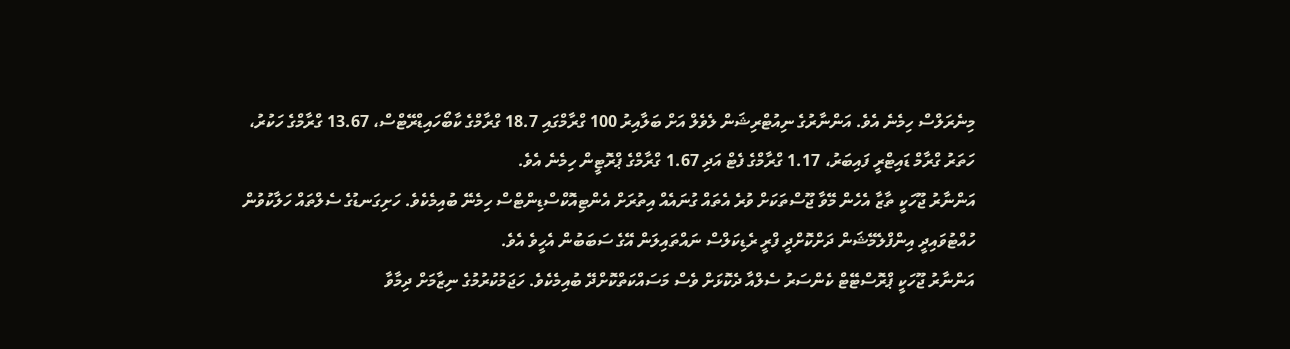މިނެރަލްސް ހިމެނެ އެވެ. އަންނާރުގެ ނިއުޓްރިޝަން ލެވެލް އަށް ބަލާއިރު 100 ގްރާމްގައި 18.7 ގްރާމްގެ ކާބޯހައިޑްރޭޓްސް، 13.67 ގްރާމްގެ ހަކުރު، ހަތަރު ގްރާމް ޑައިޓްރީ ފައިބަރު، 1.17 ގްރާމްގެ ފެޓް އަދި 1.67 ގްރާމްގެ ޕްރޮޓީން ހިމެނެ އެވެ.
އަންނާރު ޖޫހަކީ ތާޒާ އެހެން މޭވާ ޖޫސްތަކަށް ވުރެ އެތައް ގުނައެއް އިތުރަށް އެންޓިއޮކްސްޑިންޓްސް ހިމެނޭ ބުއިމެކެވެ. ހަށިގަނޑުގެ ސެލްތައް ހަލާކުވުން ހުއްޓުވައިދީ އިންފްލެމޭޝަން ދަށްކޮށްދީ ފްރީ ރެޑިކަލްސް ނައްތައިލަން އޭގެ ސަބަބުން އެހީވެ އެވެ.
އަންނާރު ޖޫހަކީ ޕްރޮސްޓޭޓް ކެންސަރު ސެލްއާ ދެކޮޅަށް ވެސް މަސައްކަތްކޮށްދޭ ބުއިމެކެވެ. ހަޖަމުކުރުމުގެ ނިޒާމަށް ދިމާވާ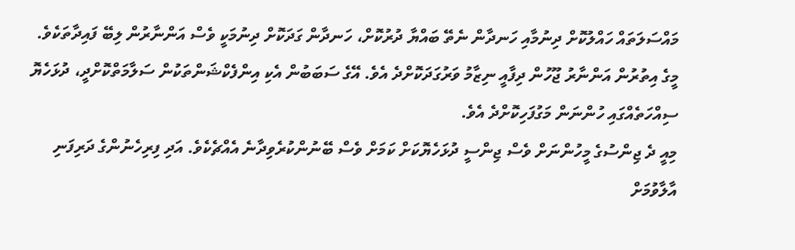މައްސަލަތައް ހައްލުކޮށް ދިނުމާއި ހަނދާން ނެތޭ ބައްޔާ ދުރުކޮށް، ހަނދާން ގަދަކޮށް ދިނުމަކީ ވެސް އަންނާރުން ލިބޭ ފައިދާތަކެވެ.
މީގެ އިތުރުން އަންނާރު ޖޫހުން ދިފާއީ ނިޒާމު ވަރުގަދަކޮށްދެ އެވެ. އޭގެ ސަބަބުން އެކި އިންފެކްޝަންތަކުން ސަލާމަތްކޮށްދީ، ދުޅަހެޔޮ ސިއްހަތެއްގައި ހުންނަން މަގުފަހިކޮށްދެ އެވެ.
މިއީ ދެ ޖިންސުގެ މީހުންނަށް ވެސް ޖިންސީ ދުޅަހެޔޮކަށް ކަމަށް ވެސް ބޭނުންކުރެވިދާނެ އެއްޗެކެވެ. އަދި ފިރިހެނުންގެ ދަރިފަނި އާލާވުމަށް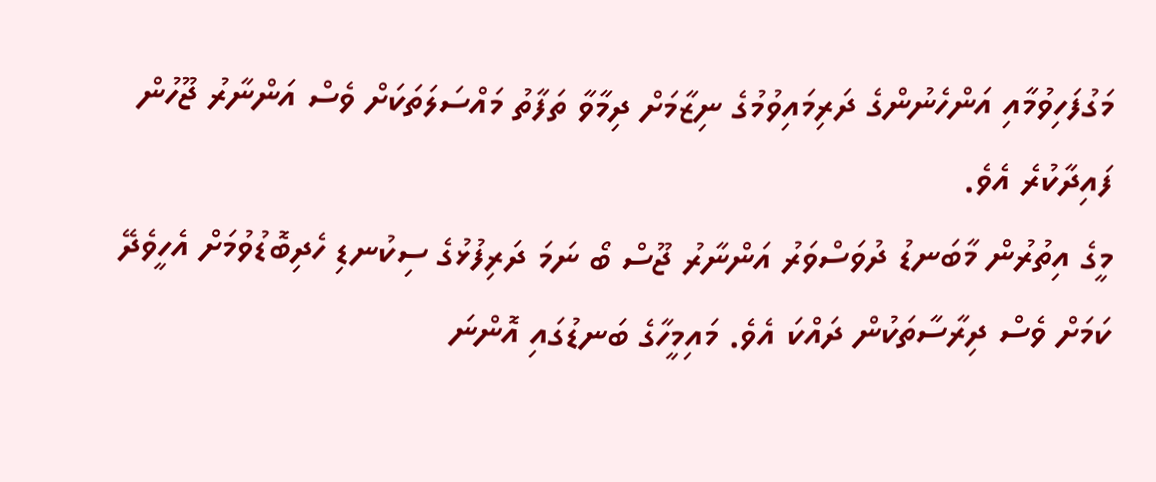މަގުފަހިވުމާއި އަންހެނުންގެ ދަރިމައިވުމުގެ ނިޒާމަށް ދިމާވާ ތަފާތު މައްސަލަތަކަށް ވެސް އަންނާރު ޖޫހުން ފައިދާކުރެ އެވެ.
މީގެ އިތުރުން މާބަނޑު ދުވަސްވަރު އަންނާރު ޖޫސް ބޯ ނަމަ ދަރިފުޅުގެ ސިކުނޑި ހެދިބޮޑުވުމަށް އެހީވެދޭ ކަމަށް ވެސް ދިރާސާތަކުން ދައްކަ އެވެ. މައިމީހާގެ ބަނޑުގައި އޮންނަ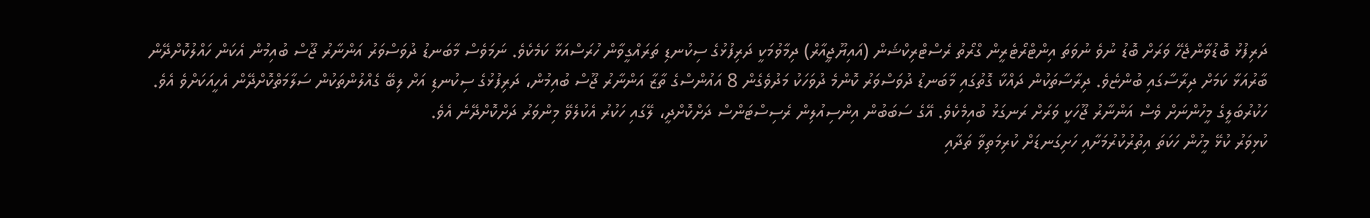ދަރިފުޅު ބޮޑުވާންޖެހޭ ވަރަށް ބޮޑު ނުވެ ނުވަތަ އިންޓްރޯޓެރީން ގްރޯތު ރެސްޓްރިކްޝަން (އައިޔޫޖީއާރް) ދިމާވުމަކީ ދަރިފުޅުގެ ސިކުނޑި ތަރައްގީވާން ހުރަސްއަޅާ ކަމެކެވެ. ނަމަވެސް މާބަނޑު ދުވަސްވަރު އަންނާރު ޖޫސް ބުއިމުން އެކަން ހައްލުކޮށްދޭން ބާރުއަޅާ ކަމަށް ދިރާސާގައި ބުންޏެވެ. ދިރާސާތަކުން ދައްކާ ގޮތުގައި މާބަނޑު ދުވަސްވަރު ކޮންމެ ދުވަހަކު މަދުވެގެން 8 އައުންސްގެ ތާޒާ އަންނާރު ޖޫސް ބުއިމުން، ދަރިފުޅުގެ ސިކުނޑި އަށް ލިބޭ ގެއްލުންތަކުން ސަލާމަތްކޮށްދޭން އެހީއަކަށްވެ އެވެ.
ހަކުރުބަލީގެ މީހުންނަށް ވެސް އަންނާރު ޖޫހަކީ ވަރަށް ރަނގަޅު ބުއިމެކެވެ. އޭގެ ސަބަބުން އިންސިއުލިން ރެސިސްޓަންސް ދަށްކޮށްދީ، ލޭގައި ހަކުރު އެކުލެވޭ މިންވަރު ދަށްކޮށްދޭނެ އެވެ.
ކުޅިވަރު ކުޅޭ މީހުން ހަކަތަ އިތުރުކުރުމަށާއި ހަށިގަނޑަށް ކުރިމަތިވާ ތަދާއި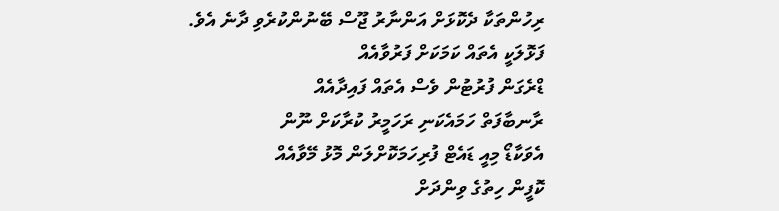ރިހުންތަކާ ދެކޮޅަށް އަންނާރު ޖޫސް ބޭނުންކުރެވި ދާނެ އެވެ.
ފަޅޮލަކީ އެތައް ކަމަކަށް ފަރުވާއެއް
ޑްރެގަން ފުރުޓުން ވެސް އެތައް ފައިދާއެއް
ރާނބާފަތް ހަމައެކަނި ރަހަމީރު ކުރާކަށް ނޫން
އެވަކާޑޯ މިއީ ޑައެޓް ފުރިހަމަކޮށްލަން މޮޅު މޭވާއެއް
ކޮފީން ހިތުގެ ވިންދަށް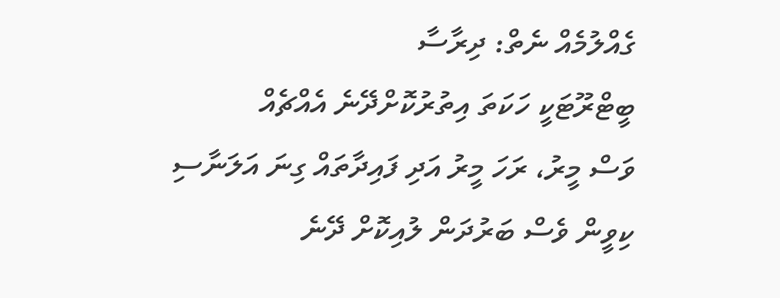ގެއްލުމެއް ނެތް: ދިރާސާ
ބީޓްރޫޓަކީ ހަކަތަ އިތުރުކޮށްދޭނެ އެއްޗެއް
ވަސް މީރު، ރަހަ މީރު އަދި ފައިދާތައް ގިނަ އަލަނާސި
ކިވީން ވެސް ބަރުދަން ލުއިކޮށް ދޭނެ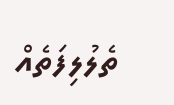ތެލުލިފަތެއް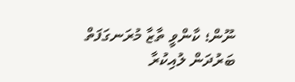ނޫން؛ ކާންވީ ތާޒާ މުރަނގަފަތް
ބަރުދަން ލުއިކުރާ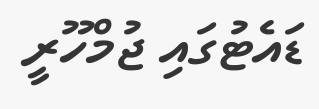ޑައެޓުގައި ޖުމްހޫރީ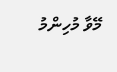މޭވާ މުހިންމު